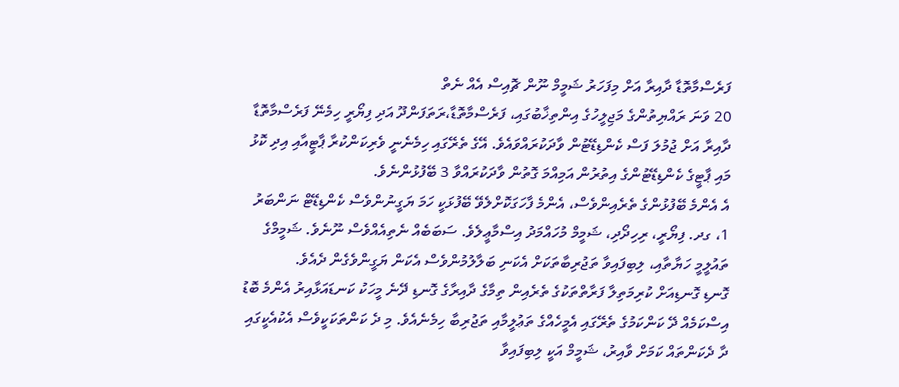ފަރެސްމާތޮޑާ ދާއިރާ އަށް މިފަހަރު ޝަމީމް ނޫން ޗޮއިސް އެއް ނެތް
20 ވަނަ ރައްޔިތުންގެ މަޖިލީހުގެ އިންތިޚާބުގައި، ފަރެސްމާތޮޑާ،ރަތަފަންދޫ އަދި ފިޔޯރީ ހިމެނޭ ފަރެސްމާތޮޑާ ދާއިރާ އަށް ޖުމުލަ ފަސް ކެންޑިޑޭޓުން ވާދަކުރައްވައެވެ. އޭގެ ތެރޭގައި ހިމެނެނީ ވެރިކަންކުރާ ޕާޓީއާއި އިދި ކޮޅު މައި ޕާޓީގެ ކެންޑިޑޭޓުންގެ އިތުރުން އަމިއްމަ ގޮތުން ވާދަކުރައްވާ 3 ބޭފުޅުންނެވެ.
އެ އެންމެ ބޭފުޅުންގެ ތެރެއިންވެސް، އެންމެ ފާހަގަކޮށްލެވޭ ބޭފުޅަކީ ހަމަ ޔަގީނުންވެސް ކެންޑިޑޭޓް ނަންބަރު 1، ގދ. ފިޔޯރީ، ރިހިދޯދި، ޝަމީމް މުހައްމަދު އިސްމާޢީލެވެ. ސަބަބެއް ނެތިއެއްވެސް ނޫނެވެ. ޝަމީމްގެ ތައުލީމީ ހަޔާތާއި، ލިބިފައިވާ ތަޖުރިބާތަކަށް އެކަނި ބަލާލުމުންވެސް އެކަން ޔަގީންވެގެން ދެއެވެ.
ގޮނޑި ގޮނޑިއަށް ކުރިމަތިލާ ފަރާތްތަކުގެ ތެރެއިން ތިމާގެ ދާއިރާގެ ގޮނޑި ދޭނެ މީހަކު ކަނޑައަޅާއިރު އެންމެ ބޮޑު އިސްކަމެއް ދޭ ކަންކަމުގެ ތެރޭގައި އެމީހެއްގެ ތަޢުލީމާއި ތަޖުރިބާ ހިމެނެއެވެ. މި ދެ ކަންތަކަކީވެސް އެކުއެކީގައި ދާ ދެކަންތައް ކަމަށް ވާއިރު، ޝަމީމް އަކީ ލިބިފައިވާ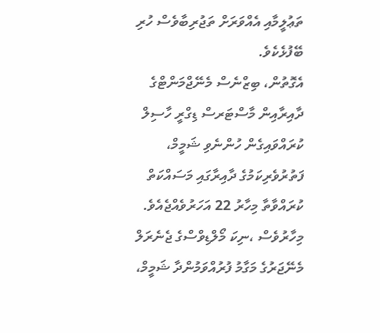ތަޢުލީމާއި އެއްވަރަށް ތަޖުރިބާވެސް ހުރި ބޭފުޅެކެވެ.
އެގޮތުން، ބިޒްނެސް މެނޭޖްމަންޓްގެ ދާއިރާއިން މާސްޓަރސް ޑިގްރީ ހާސިލް ކުރައްވައިގެން ހުންނެވި ޝަމީމް، ފަތުރުވެރިކަމުގެ ދާއިރާގައި މަސައްކަތް ކުރައްވާތާ މިހާރު 22 އަހަރުވެއްޖެއެވެ. މިހާރުވެސް ،ނިކަ މޯލްޑިވްސްގެ ޖެނެރަލް މެނޭޖަރުގެ މަގާމު ފުރުއްވަމުންދާ ޝަމީމް،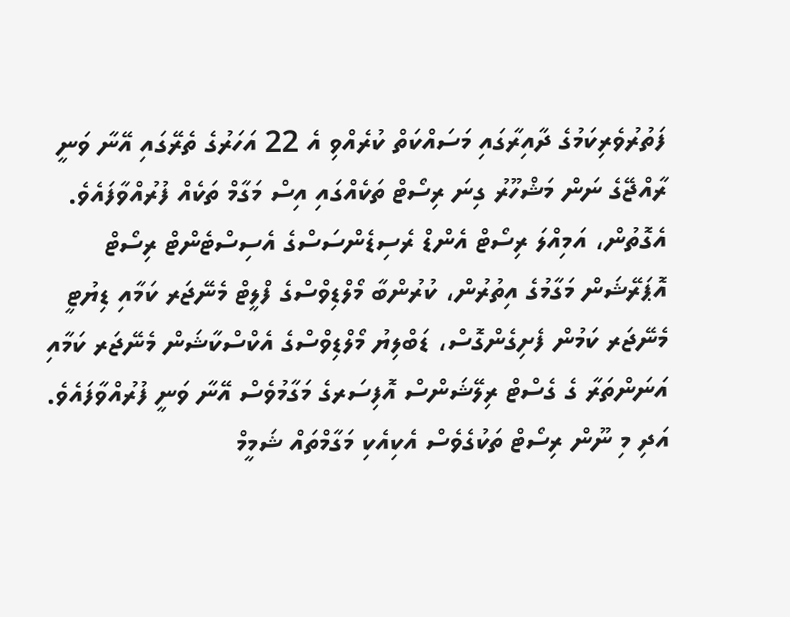ފަތުރުވެރިކަމުގެ ދާއިރާގައި މަސައްކަތް ކުރެއްވި އެ 22 އަހަރުގެ ތެރޭގައި އޭނާ ވަނީ ރާއްޖޭގެ ނަން މަޝްހޫރު ގިނަ ރިސޯޓް ތަކެއްގައި އިސް މަގާމް ތަކެއް ފުރުއްވާފައެވެ.
އެގޮތުން، އަމިއްލަ ރިސޯޓް އެންޑް ރެސިޑެންސަސްގެ އެސިސްޓެންޓް ރިސޯޓް އޮޕަރޭޝަން މަގާމުގެ އިތުރުން، ކުރުންބާ މޯލްޑިވްސްގެ ފްލީޓް މެނޭޖަރ ކަމާއި ޑިޔުޓީ މެނޭޖަރ ކަމުން ފެށިގެންގޮސް، ޑަބްލިޔު މޯލްޑިވްސްގެ އެކްސްކާޝަން މެނޭޖަރ ކަމާއި އަނަންތަރާ ގެ ގެސްޓް ރިލޭޝަންސް އޮފިސަރގެ މަގާމުވެސް އޭނާ ވަނީ ފުރުއްވާފައެވެ. އަދި މި ނޫން ރިސޯޓް ތަކުގެވެސް އެކިއެކި މަގާމްތައް ޝަމީމް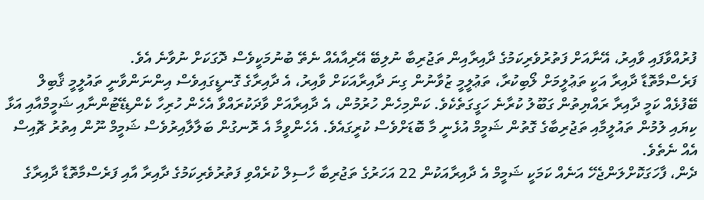ފުރުއްވާފައި ވާއިރު، އޭނާއަށް ފަތުރުވެރިކަމުގެ ދާއިރާއިން ތަޖުރިބާ ނުލިބޭ އޭރިއާއެއް ނެތޭ ބުނުމަކީވެސް ދޮގަކަށް ނުވާނެ އެވެ.
ފަރެސްމާތޮޑާ ދާއިރާ އަކީ ތަޢުލީމަށް ލޯބިކުރާ، ތަޢުލީމީ ޒުވާނުން ގިނަ ދާއިރާއަކަށް ވާއިރު، އެ ދާއިރާގެ ގޮނޑީގައިވެސް އިންނަންވާނީ ތައުލީމީ ޤާބިލް ބޭފުޅެއް ކަމީ ދާއިރާ ރައްޔިތުން ގަބޫލު ކުރާނެ ހަގީގަތެކެވެ. ކަންމިހެން ހުރުމުން، އެ ދާއިރާއަށް ވާދަކުރައްވާ އެހެން ހުރިހާ ކެންޑިޑޭޓުންނާއި ޝަމީމްއާއި އަޅާ ކިޔައި ލުމުން ތައުލީމާއި ތަޖުރިބާގެ ގޮތުން ޝަމީމް އުޅެނީ މާ ބޮޑަށްވެސް ކުރީގައެވެ. އެހެންވީމާ އެ ރޮނގުން ބަލާލާއިރުވެސް ޝަމީމް ނޫން އިތުރު ޗޮއިސް އެއް ނެތެވެ.
ދެން، ފާހަގަކޮށްލަންޖެހޭ އަނެއް ކަމަކީ ޝަމީމް އެ ދާއިރާއަކުން 22 އަހަރުގެ ތަޖުރިބާ ހާސިލް ކުރެއްވި ފަތުރުވެރިކަމުގެ ދާއިރާ އާއި ފަރެސްމާތޮޑާ ދާއިރާގެ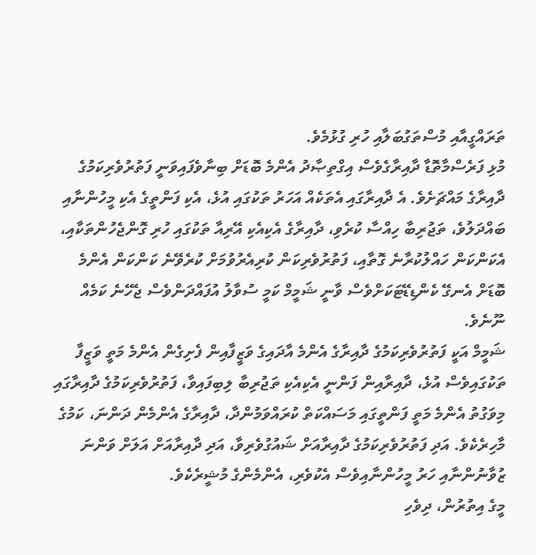ތަރައްގީއާއި މުސްތަގުބަލާއި ހުރި ގުޅުމެވެ.
މުޅި ފަރެސްމާތޮޑާ ދާއިރާގެވެސް އިގްތިޞާދު އެންމެ ބޮޑަށް ބިނާވެފައިވަނީ ފަތުރުވެރިކަމުގެ ދާއިރާގެ މައްޗަށެވެ. އެ ދާއިރާގައި އެތަކެއް އަހަރު ތަކުގައި އުޅެ، އެކި ފަންތީގެ އެކި މީހުންނާއި ބައްދަލުވެ، ތަޖުރިބާ ހިއްސާ ކުރެވި، ދާއިރާގެ އެކިއެކި އޭރިއާ ތަކުގައި ހުރި ގޮންޖެހުންތަކާއި، އެކަންކަން ހައްލުކުރާނެ ގޮތާއި، ފަތުރުވެރިކަން ކުރިއެރުވުމަށް ކުރެވޭނެ ކަންކަން އެންމެ ބޮޑަށް އެނގޭ ކެންޑިޑޭޓަކަށްވެސް ވާނީ ޝަމީމް ކަމީ ސުވާލު އުފައްދަންވެސް ޖެހޭނެ ކަމެއް ނޫނެވެ.
ޝަމީމް އަކީ ފަތުރުވެރިކަމުގެ ދާއިރާގެ އެންމެ އާދައިގެ ވަޒީފާއިން ފެށިގެން އެންމެ މަތީ ވަޒީފާ ތަކުގައިވެސް އުޅެ، ދާއިރާއިން ފަންނީ އެކިއެކި ތަޖުރިބާ ލިބިފައިވާ، ފަތުރުވެރިކަމުގެ ދާއިރާގައި މިވަގުތު އެންމެ މަތީ ފަންތީގައި މަސައްކަތް ކުރައްވަމުންދާ، ދާއިރާގެ އެންމެން ދަންނަ، ކަމުގެ މާހިރެކެވެ. އަދި ފަތުރުވެރިކަމުގެ ދާއިރާއަށް ޝައުގުވެރިވާ، އަދި ދާއިރާއަށް އަލަށް ވަންނަ ޒުވާނުންނާއި ހަރު މީހުންނާއިވެސް އެކުވެރި، އެންމެންގެ މުޝީރެކެވެ.
މީގެ އިތުރުން، ދިވެހި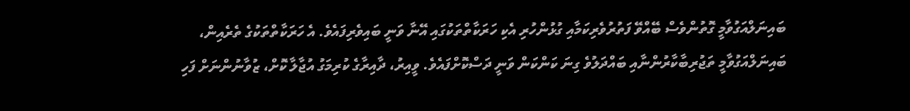ބައިނަލްއަގުވާމީ ގޮތުންވެސް ބޭއްވޭ ފަތުރުވެރިކަމާއި ގުޅުންހުރި އެކި ހަރަކާތްތަކުގައި އޭނާ ވަނީ ބައިވެރިފައެވެ. އެ ހަރަކާތްތަކުގެ ތެރެއިން، ބައިނަލްއަގުވާމީ ތަޖުރިބާކާރުންނާއި ބައްދަލުވެ ގިނަ ކަންކަން ވަނީ ދަސްކޮށްފައެވެ. ވީއިރު، ދާއިރާގެ ކުރިމަގު އުޖާލާ ކޮށް، ޒުވާނުންނަށް ފަހި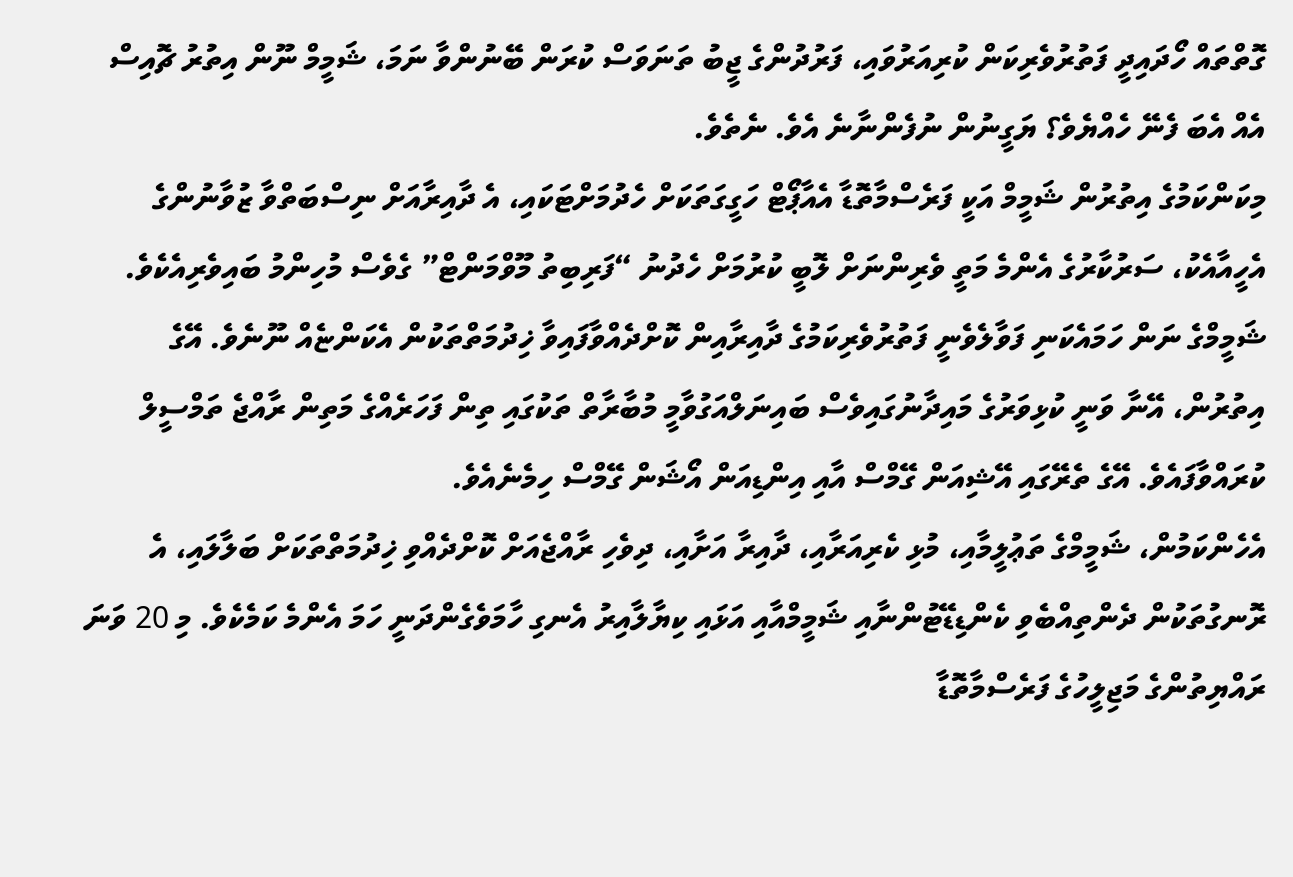ގޮތްތައް ހޯދައިދީ ފަތުރުވެރިކަން ކުރިއަރުވައި، ފަރުދުންގެ ޖީބު ތަނަވަސް ކުރަން ބޭނުންވާ ނަމަ، ޝަމީމް ނޫން އިތުރު ޗޮއިސް އެއް އެބަ ފެނޭ ހެއްޔެވެ؟ ޔަގީނުން ނުފެންނާނެ އެވެ. ނެތެވެ.
މިކަންކަމުގެ އިތުރުން ޝަމީމް އަކީ ފަރެސްމާތޮޑާ އެއާޕޯޓް ހަގީގަތަކަށް ހެދުމަށްޓަކައި، އެ ދާއިރާއަށް ނިސްބަތްވާ ޒުވާނުންގެ އެހީއާއެކު، ސަރުކާރުގެ އެންމެ މަތީ ވެރިންނަށް ލޮބީ ކުރުމަށް ހެދުނު “ފަރިބިތު މޫވްމަންޓް” ގެވެސް މުހިންމު ބައިވެރިއެކެވެ.
ޝަމީމްގެ ނަން ހަމައެކަނި ފަވާލެވެނީ ފަތުރުވެރިކަމުގެ ދާއިރާއިން ކޮށްދެއްވާފައިވާ ޚިދުމަތްތަކުން އެކަންޏެއް ނޫނެވެ. އޭގެ އިތުރުން، އޭނާ ވަނީ ކުޅިވަރުގެ މައިދާނުގައިވެސް ބައިނަލްއަގުވާމީ މުބާރާތް ތަކުގައި ތިން ފަހަރެއްގެ މަތިން ރާއްޖެ ތަމްސީލް ކުރައްވާފައެވެ. އޭގެ ތެރޭގައި އޭޝިއަން ގޭމްސް އާއި އިންޑިއަން އޯޝަން ގޭމްސް ހިމެނެއެވެ.
އެހެންކަމުން، ޝަމީމްގެ ތަޢުލީމާއި، މުޅި ކެރިއަރާއި، ދާއިރާ އަށާއި، ދިވެހި ރާއްޖެއަށް ކޮށްދެއްވި ޚިދުމަތްތަކަށް ބަލާލައި، އެ ރޮނގުތަކުން ދެންތިއްބެވި ކެންޑިޑޭޓުންނާއި ޝަމީމްއާއި އަޅައި ކިޔާލާއިރު އެނގި ހާމަވެގެންދަނީ ހަމަ އެންމެ ކަމެކެވެ. މި 20 ވަނަ ރައްޔިތުންގެ މަޖިލީހުގެ ފަރެސްމާތޮޑާ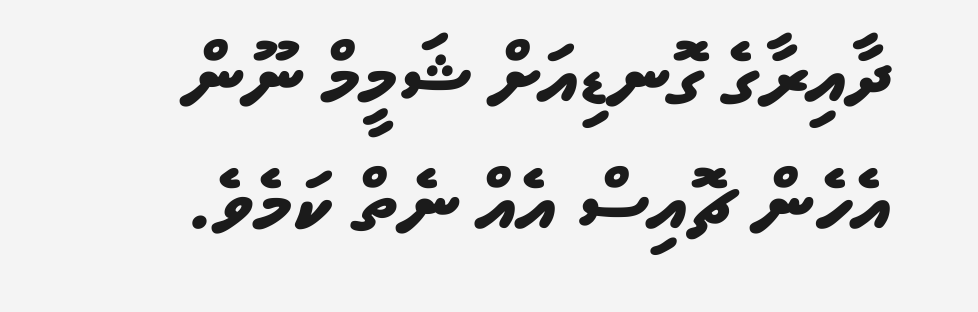ދާއިރާގެ ގޮނޑިއަށް ޝަމީމް ނޫން އެހެން ޗޮއިސް އެއް ނެތް ކަމެވެ.